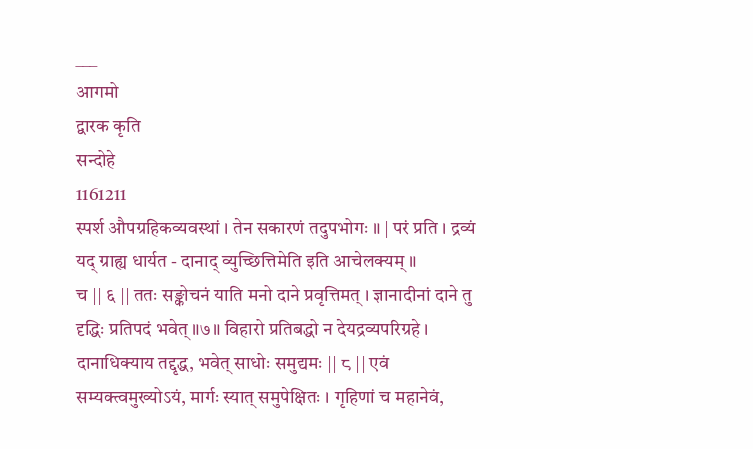___
आगमो
द्वारक कृति
सन्दोहे
1161211
स्पर्श औपग्रहिकव्यवस्थां । तेन सकारणं तदुपभोगः ॥ | परं प्रति । द्रव्यं यद् ग्राह्य धार्यत - दानाद् व्युच्छित्तिमेति इति आचेलक्यम् ॥
च || ६ || ततः सङ्कोचनं याति मनो दाने प्रवृत्तिमत् । ज्ञानादीनां दाने तु दृद्धिः प्रतिपदं भवेत् ॥७॥ विहारो प्रतिबद्धो न देयद्रव्यपरिग्रहे । दानाधिक्याय तद्दृद्ध, भवेत् साधोः समुद्यमः || ८ || एवं सम्यक्त्वमुख्योऽयं, मार्गः स्यात् समुपेक्षितः । गृहिणां च महानेवं,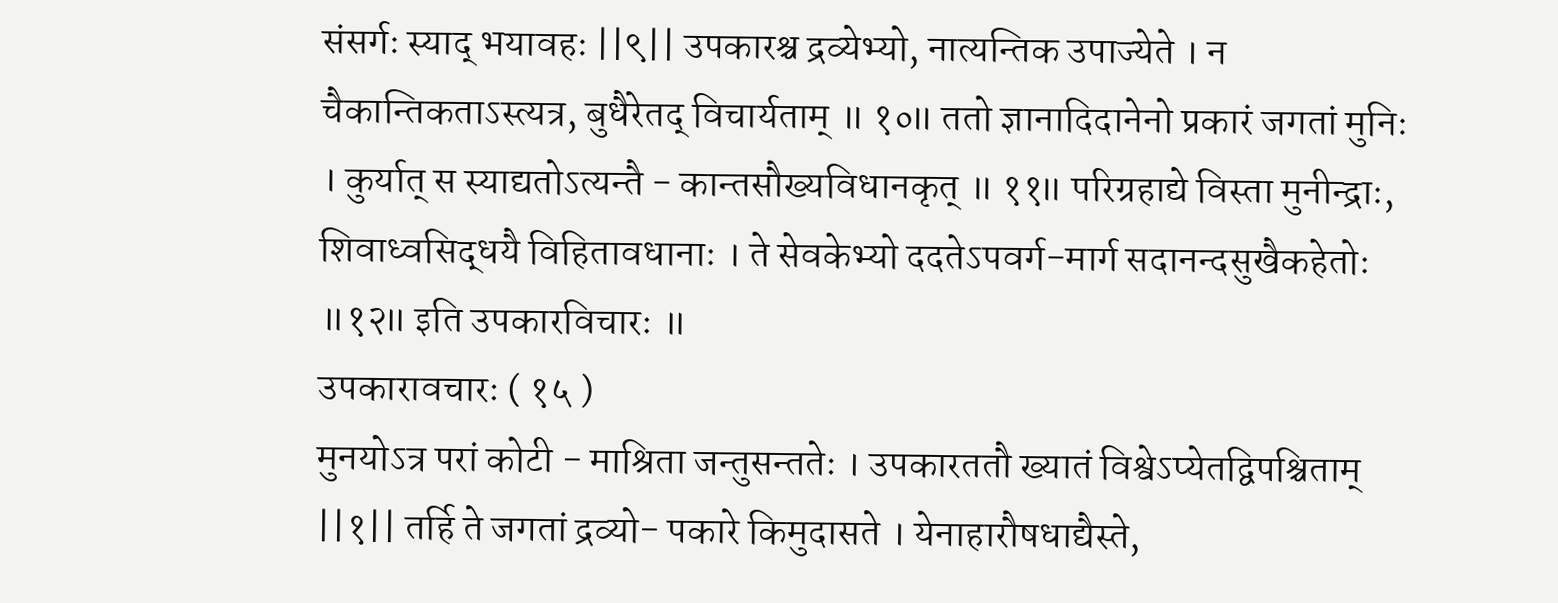संसर्गः स्याद् भयावहः ||९|| उपकारश्च द्रव्येभ्यो, नात्यन्तिक उपाज्येते । न चैकान्तिकताऽस्त्यत्र, बुधैरेतद् विचार्यताम् ॥ १०॥ ततो ज्ञानादिदानेनो प्रकारं जगतां मुनिः । कुर्यात् स स्याद्यतोऽत्यन्तै - कान्तसौख्यविधानकृत् ॥ ११॥ परिग्रहाद्ये विस्ता मुनीन्द्राः, शिवाध्वसिद्धयै विहितावधानाः । ते सेवकेभ्यो ददतेऽपवर्ग-मार्ग सदानन्दसुखैकहेतोः ॥१२॥ इति उपकारविचारः ॥
उपकारावचारः ( १५ )
मुनयोऽत्र परां कोटी - माश्रिता जन्तुसन्ततेः । उपकारततौ ख्यातं विश्वेऽप्येतद्विपश्चिताम् ||१|| तर्हि ते जगतां द्रव्यो- पकारे किमुदासते । येनाहारौषधाद्यैस्ते,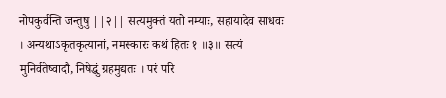नोपकुर्वन्ति जन्तुषु ||२|| सत्यमुक्तं यतो नम्याः, सहायादेव साधवः । अन्यथाऽकृतकृत्यानां, नमस्कारः कथं हितः १ ॥३॥ सत्यं मुनिर्वतेष्वादौ, निषेद्धुं ग्रहमुद्यतः । परं परि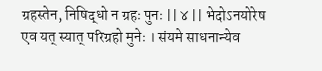ग्रहस्तेन, निषिद्धो न ग्रहः पुनः || ४ || भेदोऽनयोरेष एव यत् स्यात् परिग्रहो मुनेः । संयमे साधनान्येव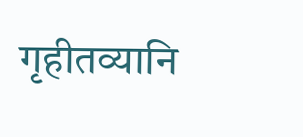गृहीतव्यानि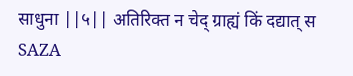साधुना ||५|| अतिरिक्त न चेद् ग्राह्यं किं दद्यात् स
SAZA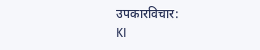उपकारविचार:
KI